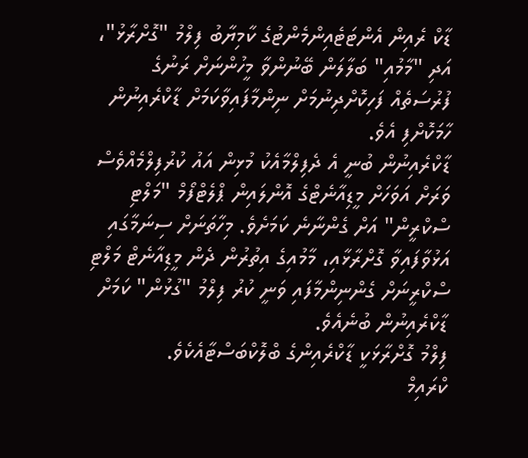ޑާކް ރެއިން އެންޓަޓެއިންމެންޓުގެ ކާމިޔާބު ފިލްމު "ގޮށްރާޅު"، އަދި "މާމުއި" ބަލާލަން ބޭނުންވާ މީހުންނަށް ރަނުގެ ފުރުސަތެއް ފަހިކޮށްދިނުމަށް ނިންމާފައިވާކަމަށް ޑާކްރެއިނުން ހާމަކޮށްފި އެވެ.
ޑާކްރެއިނުން ބުނީ އެ ދެފިލްމާއެކު މުޅިން އައު ކުރުފިލްމެއްވެސް ވަރަށް އަވަހަށް މީޑިއާނެޓްގެ އޮންލައިން ޕްލެޓްފޯމް "މަލްޓި ސްކްރީން" އަށް ގެންނާނެ ކަމަށެވެ. މިހާތަނަށް ސިނަމާގައި އަޅުވާފައިވާ ގޮށްރާޅާއި، މާމުއިގެ އިތުރުން ދެން މީޑިއާނެޓް މަލްޓި ސްކްރީނަށް ގެންނިންމާފައި ވަނީ ކުރު ފިލްމު "ގުޅުން" ކަމަށް ޑާކްރެއިނުން ބުނެއެވެ.
ފިލްމު ގޮށްރާޅަކީ ޑާކްރެއިންގެ ބްލޮކްބަސްޓާއެކެވެ.
ކްރައިމް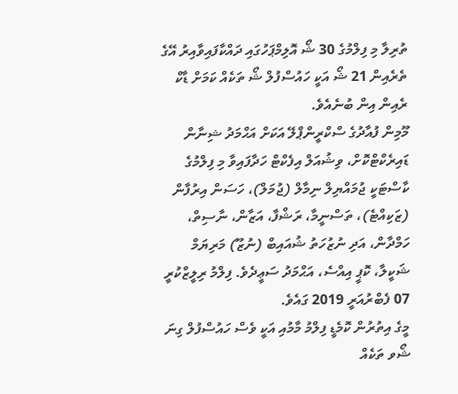ތުރިލާ މި ފިލްމުގެ 30 ޝޯ އޮލިމްޕަހުގައި ދައްކާފައިވާއިރު އޭގެ ތެރެއިން 21 ޝޯ އަކީ ހައުސްފުލް ޝޯ ތަކެއް ކަމަށް ޑާކް ރެއިން އިން ބުނެއެވެ.
މޫމިން ފުއާދުގެ ސްކްރީންޕްލޭ އަކަށް އަޙްމަދު ޝިނާން ޑައިރެކްޓްކޮށް، ވިޝުއަލް އިފެކްޓް ހަދާފައިވާ މި ފިލްމުގެ ކާސްޓަކީ ޖުމައްޔިލް ނިމާލް (ޖުމަލް)، ހަސަން އިރުފާން (ޒަކިއްޓެ)، ތަސްނީމާ، ރަޝްފާ، އަޒާން، ނާސިތް، ހަމްދާން، އަދި ނުޒުހަތު ޝުއައިބް (ނުޒޫ) މަރިޔަމް ޝަކީލާ، ކޮޕީ އިއްސެ، އަޙްމަދު ސަޢީދެވެ. ފިލްމު ރިލީޒްކުރީ 07 ފެބްރުއަރީ 2019 ގައެވެ.
މީގެ އިތުރުން ކޮމެޑީ ފިލްމު މާމުއި އަކީ ވެސް ހައުސްފުލް ގިނަ ޝޯވ ތަކެއް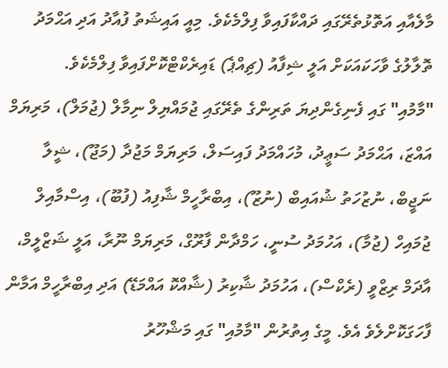މާލެއާއި އަތޮޅުތެރޭގައި ދައްކާފައިވާ ފިލްމެކެވެ. މިއީ އައިޝަތު ފުއާދު އަދި އަޙްމަދު ތޮލާލުގެ ވާހަކައަކަށް އަލީ ޝިފާއު (ޗިއްޕެ) ޑައިރެކްޓްކޮށްފައިވާ ފިލްމެކެވެ.
"މާމުއި" ގައި ފެނިގެންދިޔަ ތަރިންގެ ތެރޭގައި ޖުމައްޔިލް ނިމާލް (ޖުމަލް)، މަރިޔަމް އައްޒަ، އަޙްމަދު ސަޢީދު، މުހައްމަދު ފައިސަލް، މަރިޔަމް މަޖުދާ (މަޖޫ)، ޝީލާ ނަޖީބް، ނުޒުހަތު ޝުއައިބް (ނުޒޫ)، އިބްރާހީމް ޝާފިއު (ފުބޫ)، އިސްމާއިލް ޖުމައިހް (ޖުމާ)، އަހުމަދު ސުނީ، ހަމްދާން ފާރޫގް، މަރިޔަމް ނޫރާ، އަލީ ޝަޒްލީމް، އާދަމް ރިޒްވީ (ރެކްސް)، އަހުމަދު ޝާކިރު (ޝާއްކޮ އައްމަޑޭ) އަދި އިބްރާހީމް އަމާން ފާހަގަކޮށްލެވެ އެވެ. މީގެ އިތުރުން "މާމުއި" ގައި މަޝްހޫރު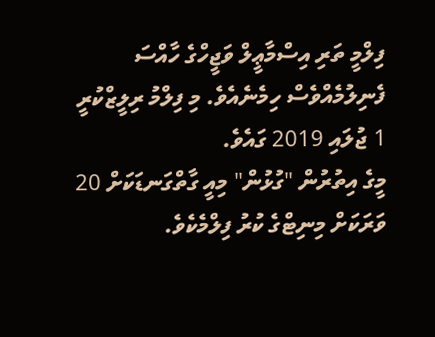ފިލްމީ ތަރި އިސްމާޢީލް ވަޖީހްގެ ހާއްސަ ފެނިލުމެއްވެސް ހިމެނެއެވެ. މި ފިލްމު ރިލީޒްކުރީ 1 ޖުލައި 2019 ގައެވެ.
މީގެ އިތުރުން "ގުޅުން" މިއީ ގާތްގަނޑަކަށް 20 ވަރަކަށް މިނިޓްގެ ކުރު ފިލްމެކެވެ.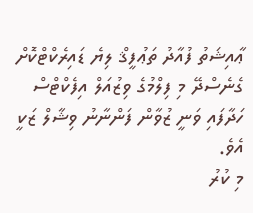ޢާއިޝަތު ފުއާދު ތަޢުފީޤް ލިޔެ ޑައިރެކްޓްކޮށް ގެނެސްދޭ މި ފިލްމުގެ ވިޒުއަލް އިފެކްޓްސް ހަދާފައި ވަނީ ޒުވާން ފަންނާނު ވިޝާލް ޒަކީ އެވެ.
މި ކުރު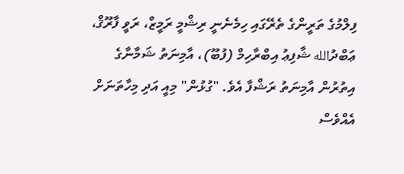ފިލްމުގެ ތަރީންގެ ތެރޭގައި ހިމެނެނީ ރިޝްމީ ރަމީޒް، ރަވީ ފާރޫޤް، ޢަބްދުالله ޝާފިޢު އިބްރާހިމް (ފުބޫ)، އާމިނަތު ޝަމާނާގެ އިތުރުން އާމިނަތު ރަޝްފާ އެވެ. "ގުޅުން" މިއީ އަދި މިހާތަނަށް އެއްވެސް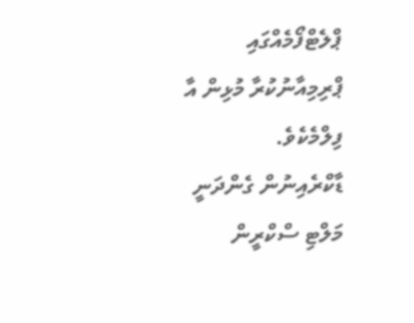ޕްލެޓްފޯމެއްގައި ޕްރިމިއާނުކުރާ މުޅިން އާ ފިލްމެކެވެ.
ޑާކްރެއިނުން ގެންދަނީ މަލްޓި ސްކްރީން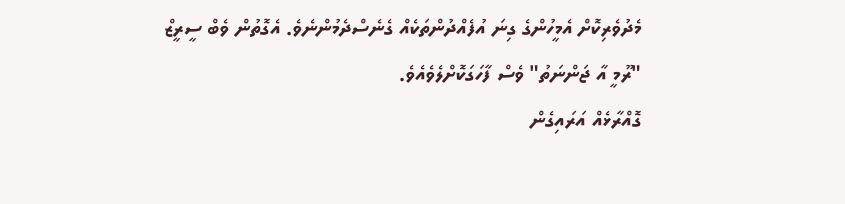މެދުވެރިކޮށް އެމީހުންގެ ގިނަ އުފެއްދުންތަކެއް ގެނެސްދެމުންނެވެ. އެގޮތުން ވެބް ސީރީޒް "ރޫމީ އާ ޖަންނަތު" ވެސް ފާހަގަކޮށްލެވެއެވެ.
ގޮއްރާޅެއް އަރައިގެން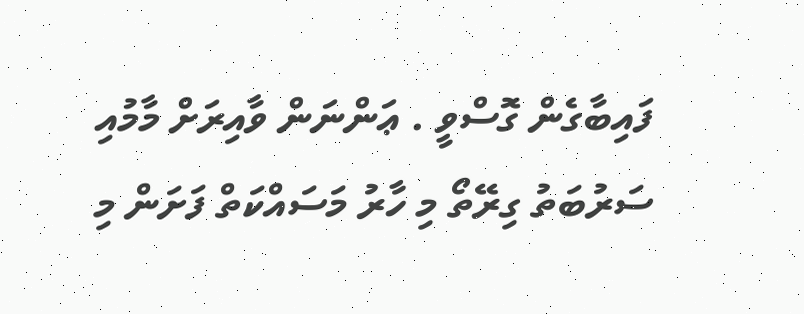ފައިބާގެން ގޮސްވީ . ޢަންނަން ވާއިރަށް މާމުއި ސަރުބަތު ގިރޭތޯ މި ހާރު މަސައްކަތް ފަށަން މި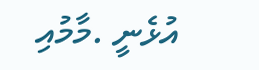އުޅެނީ .މާމުއި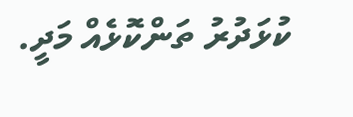ކުޅަދުރު ތަންކޮޅެއް މަދީ.